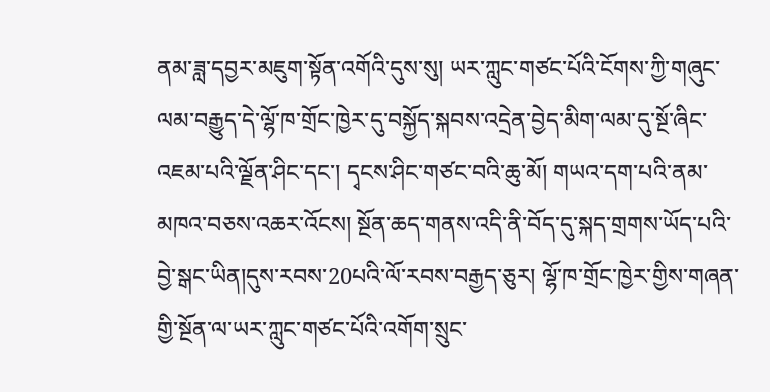ནམ་ཟླ་དབྱར་མཇུག་སྟོན་འགོའི་དུས་སུ། ཡར་ཀླུང་གཙང་པོའི་ངོགས་ཀྱི་གཞུང་ལམ་བརྒྱུད་དེ་ལྷོ་ཁ་གྲོང་ཁྱེར་དུ་བསྐྱོད་སྐབས་འདྲེན་བྱེད་མིག་ལམ་དུ་སྔོ་ཞིང་འཇམ་པའི་ལྗོན་ཤིང་དང་། དྭངས་ཤིང་གཙང་བའི་ཆུ་མོ། གཡའ་དག་པའི་ནམ་མཁའ་བཅས་འཆར་འོངས། སྔོན་ཆད་གནས་འདི་ནི་བོད་དུ་སྐད་གྲགས་ཡོད་པའི་བྱེ་སྒང་ཡིན།དུས་རབས་20པའི་ལོ་རབས་བརྒྱད་ཅུར། ལྷོ་ཁ་གྲོང་ཁྱེར་གྱིས་གཞན་གྱི་སྔོན་ལ་ཡར་ཀླུང་གཙང་པོའི་འགོག་སྲུང་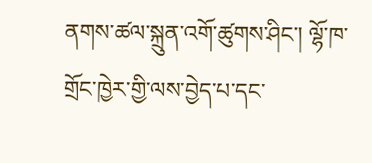ནགས་ཚལ་སྐྲུན་འགོ་ཚུགས་ཤིང་། ལྷོ་ཁ་གྲོང་ཁྱེར་གྱི་ལས་བྱེད་པ་དང་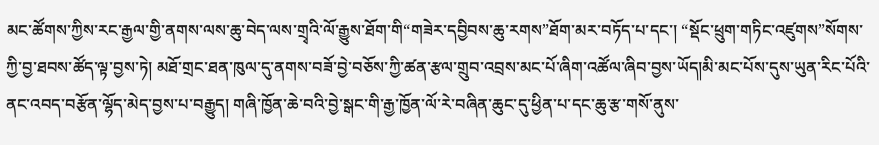མང་ཚོགས་ཀྱིས་རང་རྒྱལ་གྱི་ནགས་ལས་ཆུ་བེད་ལས་གྲྭའི་ལོ་རྒྱུས་ཐོག་གི“གཟེར་དབྱིབས་ཆུ་རགས”ཐོག་མར་བཏོད་པ་དང་། “སྡོང་ཕྲུག་གཏིང་འཛུགས”སོགས་ཀྱི་བྱ་ཐབས་ཚོད་ལྟ་བྱས་ཏེ། མཐོ་གྲང་ཐན་ཁུལ་དུ་ནགས་བཟོ་བྱེ་བཅོས་ཀྱི་ཚན་རྩལ་གྲུབ་འབྲས་མང་པོ་ཞིག་འཚོལ་ཞིབ་བྱས་ཡོད།མི་མང་པོས་དུས་ཡུན་རིང་པོའི་ནང་འབད་བརྩོན་ལྷོད་མེད་བྱས་པ་བརྒྱུད། གཞི་ཁྱོན་ཆེ་བའི་བྱེ་སྒང་གི་རྒྱ་ཁྱོན་ལོ་རེ་བཞིན་ཆུང་དུ་ཕྱིན་པ་དང་ཆུ་རྩ་གསོ་ནུས་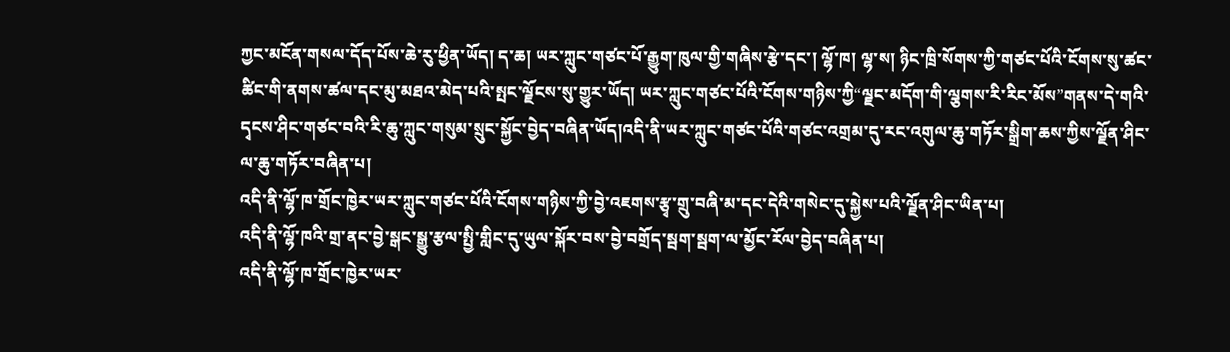ཀྱང་མངོན་གསལ་དོད་པོས་ཆེ་རུ་ཕྱིན་ཡོད། ད་ཆ། ཡར་ཀླུང་གཙང་པོ་རྒྱུག་ཁུལ་གྱི་གཞིས་རྩེ་དང་། ལྷོ་ཁ། ལྷ་ས། ཉིང་ཁྲི་སོགས་ཀྱི་གཙང་པོའི་ངོགས་སུ་ཚང་ཚིང་གི་ནགས་ཚལ་དང་མུ་མཐའ་མེད་པའི་སྤང་ལྗོངས་སུ་གྱུར་ཡོད། ཡར་ཀླུང་གཙང་པོའི་ངོགས་གཉིས་ཀྱི“ལྗང་མདོག་གི་ལྕགས་རི་རིང་མོས”གནས་དེ་གའི་དྭངས་ཤིང་གཙང་བའི་རི་ཆུ་ཀླུང་གསུམ་སྲུང་སྐྱོང་བྱེད་བཞིན་ཡོད།འདི་ནི་ཡར་ཀླུང་གཙང་པོའི་གཙང་འགྲམ་དུ་རང་འགུལ་ཆུ་གཏོར་སྒྲིག་ཆས་ཀྱིས་ལྗོན་ཤིང་ལ་ཆུ་གཏོར་བཞིན་པ།
འདི་ནི་ལྷོ་ཁ་གྲོང་ཁྱེར་ཡར་ཀླུང་གཙང་པོའི་ངོགས་གཉིས་ཀྱི་བྱེ་འཇགས་རྩྭ་གྲུ་བཞི་མ་དང་དེའི་གསེང་དུ་སྐྱེས་པའི་ལྗོན་ཤིང་ཡིན་པ།
འདི་ནི་ལྷོ་ཁའི་གྲ་ནང་བྱེ་སྒང་སྒྱུ་རྩལ་སྤྱི་གླིང་དུ་ཡུལ་སྐོར་བས་བྱེ་བགྲོད་སྦག་སྦག་ལ་མྱོང་རོལ་བྱེད་བཞིན་པ།
འདི་ནི་ལྷོ་ཁ་གྲོང་ཁྱེར་ཡར་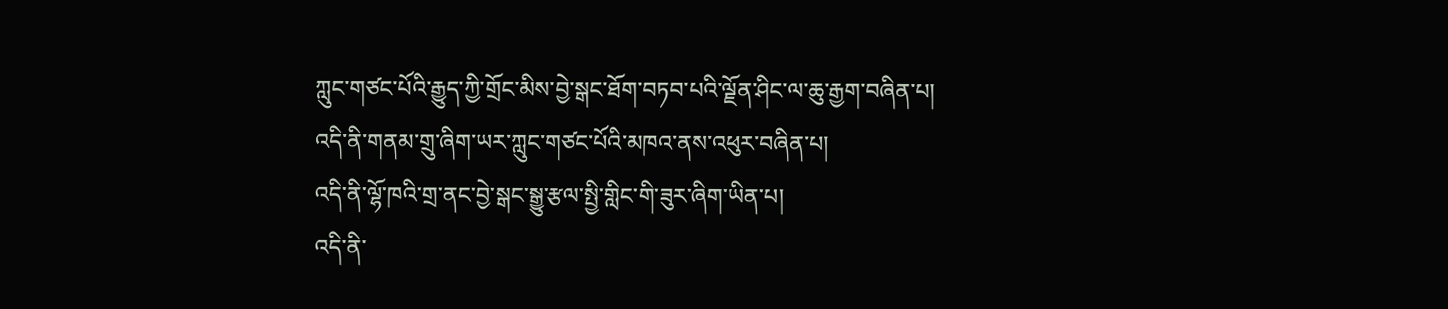ཀླུང་གཙང་པོའི་རྒྱུད་ཀྱི་གྲོང་མིས་བྱེ་སྒང་ཐོག་བཏབ་པའི་ལྗོན་ཤིང་ལ་ཆུ་རྒྱག་བཞིན་པ།
འདི་ནི་གནམ་གྲུ་ཞིག་ཡར་ཀླུང་གཙང་པོའི་མཁའ་ནས་འཕུར་བཞིན་པ།
འདི་ནི་ལྷོ་ཁའི་གྲ་ནང་བྱེ་སྒང་སྒྱུ་རྩལ་སྤྱི་གླིང་གི་ཟུར་ཞིག་ཡིན་པ།
འདི་ནི་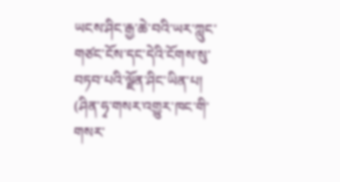ཡངས་ཤིང་རྒྱ་ཆེ་བའི་ཡར་ཀླུང་གཙང་ངོས་དང་དེའི་ངོགས་སུ་བཏབ་པའི་ལྗོན་ཤིང་ཡིན་པ།
(ཤིན་ཧྭ་གསར་འགྱུར་ཁང་གི་གསར་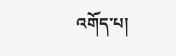འགོད་པ།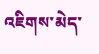འཇིགས་མེད་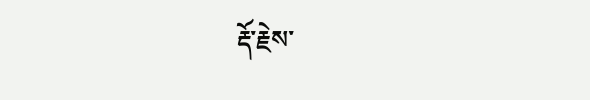རྡོ་རྗེས་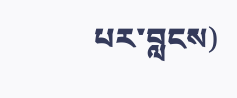པར་བླངས)